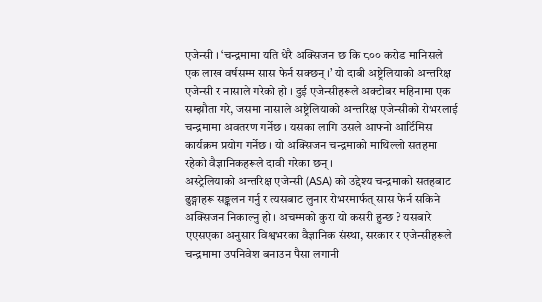एजेन्सी । ‘चन्द्रमामा यति धेरै अक्सिजन छ कि ८०० करोड मानिसले एक लाख वर्षसम्म सास फेर्न सक्छन् ।’ यो दाबी अष्ट्रेलियाको अन्तरिक्ष एजेन्सी र नासाले गरेको हो । दुई एजेन्सीहरूले अक्टोबर महिनामा एक सम्झौता गरे, जसमा नासाले अष्ट्रेलियाको अन्तरिक्ष एजेन्सीको रोभरलाई चन्द्रमामा अवतरण गर्नेछ । यसका लागि उसले आफ्नो आर्टिमिस कार्यक्रम प्रयोग गर्नेछ । यो अक्सिजन चन्द्रमाको माथिल्लो सतहमा रहेको वैज्ञानिकहरूले दावी गरेका छन् ।
अस्ट्रेलियाको अन्तरिक्ष एजेन्सी (ASA) को उद्देश्य चन्द्रमाको सतहबाट ढुङ्गाहरू सङ्कलन गर्नु र त्यसबाट लुनार रोभरमार्फत् सास फेर्न सकिने अक्सिजन निकाल्नु हो । अचम्मको कुरा यो कसरी हुन्छ ? यसबारे एएसएका अनुसार विश्वभरका वैज्ञानिक संस्था, सरकार र एजेन्सीहरूले चन्द्रमामा उपनिवेश बनाउन पैसा लगानी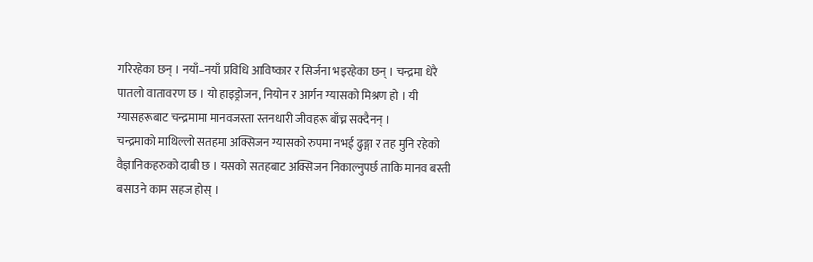गरिरहेका छन् । नयाँ–नयाँ प्रविधि आविष्कार र सिर्जना भइरहेका छन् । चन्द्रमा धेरै पातलो वातावरण छ । यो हाइड्रोजन, नियोन र आर्गन ग्यासको मिश्रण हो । यी ग्यासहरूबाट चन्द्रमामा मानवजस्ता स्तनधारी जीवहरू बाँच्न सक्दैनन् ।
चन्द्रमाको माथिल्लो सतहमा अक्सिजन ग्यासको रुपमा नभई ढुङ्गा र तह मुनि रहेको वैज्ञानिकहरुको दाबी छ । यसको सतहबाट अक्सिजन निकाल्नुपर्छ ताकि मानव बस्ती बसाउने काम सहज होस् ।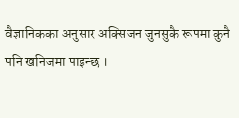वैज्ञानिकका अनुसार अक्सिजन जुनसुकै रूपमा कुनै पनि खनिजमा पाइन्छ ।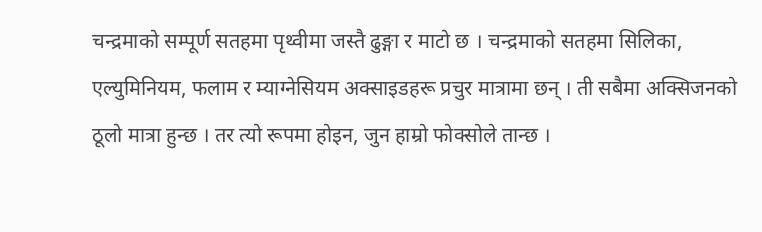चन्द्रमाको सम्पूर्ण सतहमा पृथ्वीमा जस्तै ढुङ्गा र माटो छ । चन्द्रमाको सतहमा सिलिका, एल्युमिनियम, फलाम र म्याग्नेसियम अक्साइडहरू प्रचुर मात्रामा छन् । ती सबैमा अक्सिजनको ठूलो मात्रा हुन्छ । तर त्यो रूपमा होइन, जुन हाम्रो फोक्सोले तान्छ ।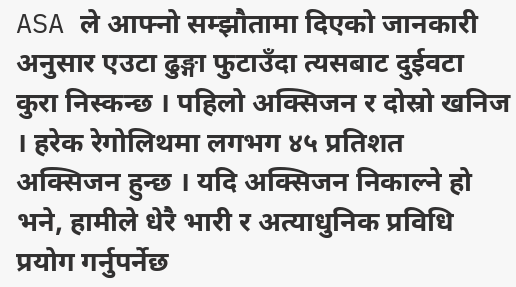ASA ले आफ्नो सम्झौतामा दिएको जानकारी अनुसार एउटा ढुङ्गा फुटाउँदा त्यसबाट दुईवटा कुरा निस्कन्छ । पहिलो अक्सिजन र दोस्रो खनिज । हरेक रेगोलिथमा लगभग ४५ प्रतिशत अक्सिजन हुन्छ । यदि अक्सिजन निकाल्ने हो भने, हामीले धेरै भारी र अत्याधुनिक प्रविधि प्रयोग गर्नुपर्नेछ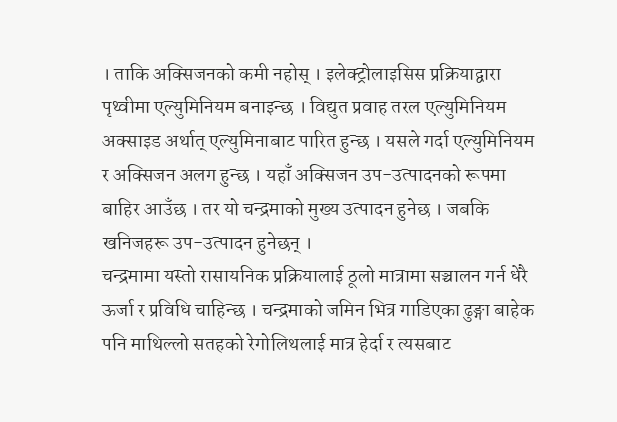। ताकि अक्सिजनको कमी नहोस् । इलेक्ट्रोलाइसिस प्रक्रियाद्वारा पृथ्वीमा एल्युमिनियम बनाइन्छ । विद्युत प्रवाह तरल एल्युमिनियम अक्साइड अर्थात् एल्युमिनाबाट पारित हुन्छ । यसले गर्दा एल्युमिनियम र अक्सिजन अलग हुन्छ । यहाँ अक्सिजन उप-उत्पादनको रूपमा बाहिर आउँछ । तर यो चन्द्रमाको मुख्य उत्पादन हुनेछ । जबकि खनिजहरू उप-उत्पादन हुनेछन् ।
चन्द्रमामा यस्तो रासायनिक प्रक्रियालाई ठूलो मात्रामा सञ्चालन गर्न धेरै ऊर्जा र प्रविधि चाहिन्छ । चन्द्रमाको जमिन भित्र गाडिएका ढुङ्गा बाहेक पनि माथिल्लो सतहको रेगोलिथलाई मात्र हेर्दा र त्यसबाट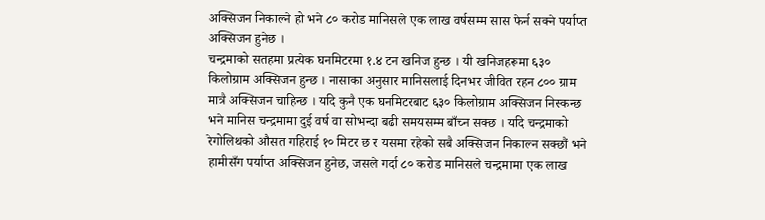अक्सिजन निकाल्ने हो भने ८० करोड मानिसले एक लाख वर्षसम्म सास फेर्न सक्ने पर्याप्त अक्सिजन हुनेछ ।
चन्द्रमाको सतहमा प्रत्येक घनमिटरमा १.४ टन खनिज हुन्छ । यी खनिजहरूमा ६३० किलोग्राम अक्सिजन हुन्छ । नासाका अनुसार मानिसलाई दिनभर जीवित रहन ८०० ग्राम मात्रै अक्सिजन चाहिन्छ । यदि कुनै एक घनमिटरबाट ६३० किलोग्राम अक्सिजन निस्कन्छ भने मानिस चन्द्रमामा दुई वर्ष वा सोभन्दा बढी समयसम्म बाँच्न सक्छ । यदि चन्द्रमाको रेगोलिथको औसत गहिराई १० मिटर छ र यसमा रहेको सबै अक्सिजन निकाल्न सक्छौं भने हामीसँग पर्याप्त अक्सिजन हुनेछ, जसले गर्दा ८० करोड मानिसले चन्द्रमामा एक लाख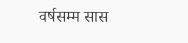वर्षसम्म सास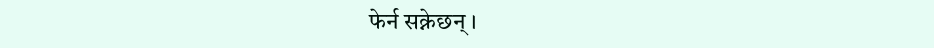फेर्न सक्नेछन् ।